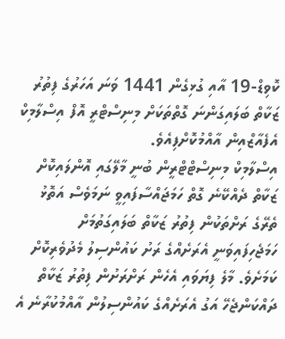ކޮވިޑް-19 އާއި ގުޅިގެން 1441 ވަނަ އަހަރުގެ ފިތުރު ޒަކާތް ބަލައިގަންނަ ގޮތްތަކަށް މިނިސްޓްރީ އޮފް އިސްލާމިކް އެފެއާޒްއިން އާއްމުކޮށްފިއެވެ.
އިސްލާމިކް މިނިސްޓްޓްރީން ބުނީ މާލޭގައި އޮންލައިކޮށް ޒަކާތް ދެއްކޭނެ ގޮތް ހަމަޖައްސާފައިވީ ނަމަވެސް އަތޮޅު ތެރޭގެ ރަށްތަކުން ފިތުރު ޒަކާތް ބަލައިގަތުމަށް ހަމަޖެހިފައިވަނީ އެރަށެއްގެ ރަށު ކައުންސިލު މެދުވެރިކޮށް ކަމަށެވެ. މާލެ ފިޔަވައި އެހެން ރަށްރަށުން ފިތުރު ޒަކާތް ދައްކަންޖެހޭ އަގު އެރަށެއްގެ ކައުންސިލުން އާއްމުކުރާނެ އެ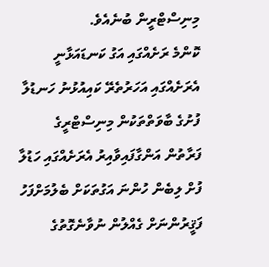މިނިސްޓްރީން ބުނެއެވެ.
ކޮންމެ ރަށެއްގައި އަގު ކަނޑައަޅާނީ އެރަށެއްގައި އަހަރުތެރޭ ކައިއުޅުނު ހަނޑުލާ ފުށުގެ ބާވަތްތަކުން މިނިސްޓްރީގެ ފަރާތުން އަންގާފައިވާއިރު އެރަށެއްގައި ހަޑުލާ ފުށް ލިބެން ހުންނަ އަގުތަކަށް ބެލުމަށްފަހު ފަޤީރުންނަށް ގެއްލުން ނުވާނެގޮތުގެ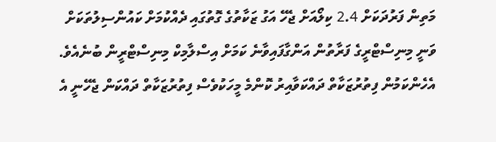މަތިން ފަރުދަކަށް 2.4 ކިލޯއަށް ޖެހޭ އަގު ޒަކާތުގެ ގޮތުގައި ދެއްކުމަށް ކައުންސިލުތަކަށް ވަނީ މިނިސްޓްރީގެ ފަރާތުން އަންގާފައިވާނެ ކަމަށް އިސްލާމިކް މިނިސްޓްރީން ބުނެއެވެ. އެހެންކަމުން ފިތުރުޒަކާތް ދައްކަވާއިރު ކޮންމެ މީހަކުވެސް ފިތުރުޒަކާތް ދައްކަން ޖެހޭނީ އެ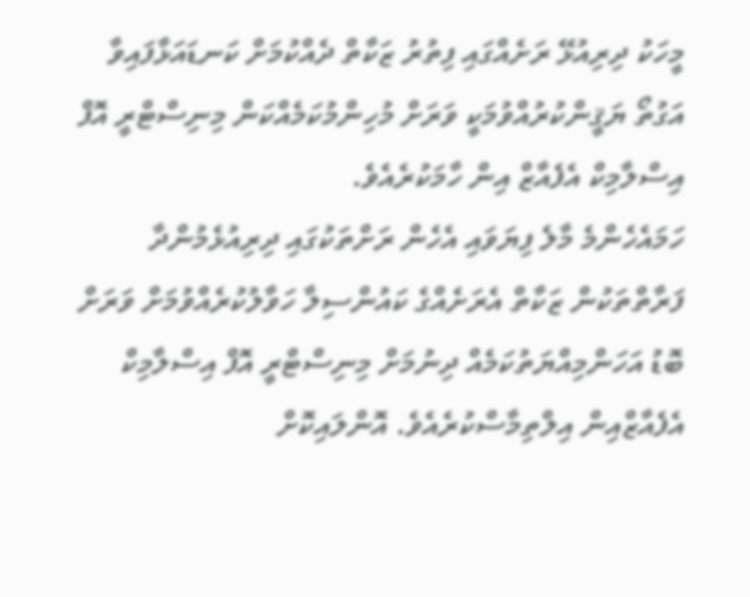މީހަކު ދިރިއުޅޭ ރަށެއްގައި ފިތުރު ޒަކާތް ދެއްކުމަށް ކަނޑައަޅާފައިވާ އަގުތޯ ޔަޤީންކުރުއްވުމަކީ ވަރަށް މުހިންމުކަމެއްކަން މިނިސްޓްރީ އޮފް އިސްލާމިކް އެފެއާޒް އިން ހާމަކުރެއެވެ.
ހަމައެހެންމެ މާލެ ފިޔަވައި އެހެން ރަށްތަކުގައި ދިރިއުޅެމުންދާ ފަރާތްތަކުން ޒަކާތް އެރަށެއްގެ ކައުންސިލާ ހަވާލުކުރެއްވުމަށް ވަރަށް ބޮޑު އަހަންމިއްޔަތުކަމެއް ދިނުމަށް މިނިސްޓްރީ އޮފް އިސްލާމިކް އެފެއާޒްއިން އިލްތިމާސްކުރެއެވެ. އޮންލައިކޮށް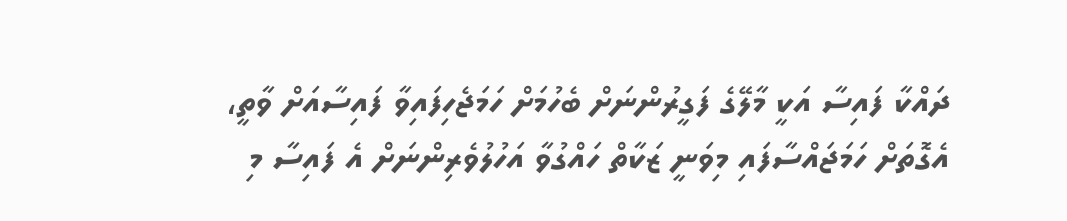ދައްކާ ފައިސާ އަކީ މާލޭގެ ފަގީރުންނަށް ބެހުމަށް ހަމަޖެހިފައިވާ ފައިސާއަށް ވާތީ، އެގޮތަށް ހަމަޖައްސާފައި މިވަނީ ޒަކާތް ހައްގުވާ އަހުލުވެރިންނަށް އެ ފައިސާ މި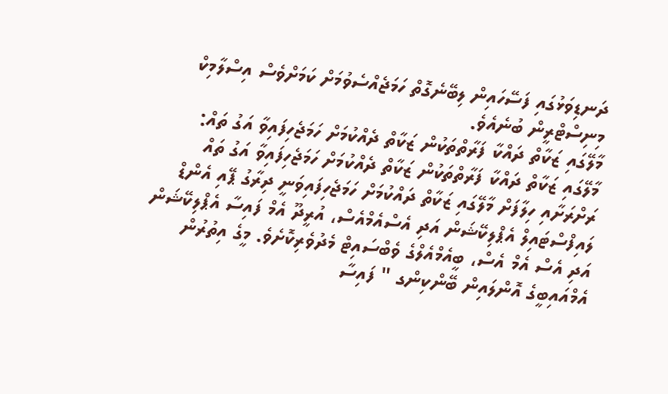ދަނޑިވަޅުގައި ފަސޭހައިން ލިބޭނެގޮތް ހަމަޖެއްސެވުމަށް ކަމަށްވެސް އިސްލާމިކް މިނިސްޓްރީން ބުނެއެވެ.
މާލޭގައި ޒަކާތް ދައްކާ ފަރާތްތަކުން ޒަކާތް ދެއްކުމަށް ހަމަޖެހިފައިވާ އަގު ތައް:
މާލޭގައި ޒަކާތް ދައްކާ ފަރާތްތަކުން ޒަކާތް ދެއްކުމަށް ހަމަޖެހިފައިވާ އަގު ތައް
ރަށްރަށާއި ހިލާފަށް މާލޭގައި ޒަކާތް ދައްކުމަށް ހަމަޖެހިފައިވަނީ ދިރާގު ޕޭއި އެންޑް ލައިފްސްޓައިލް އެޕްލިކޭޝަން އަދި އެސްއެމްއެސް، އުރީދޫ އެމް ފައިސާ އެޕްލިކޭޝަން އަދި އެސް އެމް އެސް، ބީއެމްއެލްގެ ވެބްސައިޓް މެދުވެރިކޮށެވެ. މީގެ އިތުރުން އެމްއައިބީގެ އޮންލައިން ބޭންކިންގ " ފައިސާ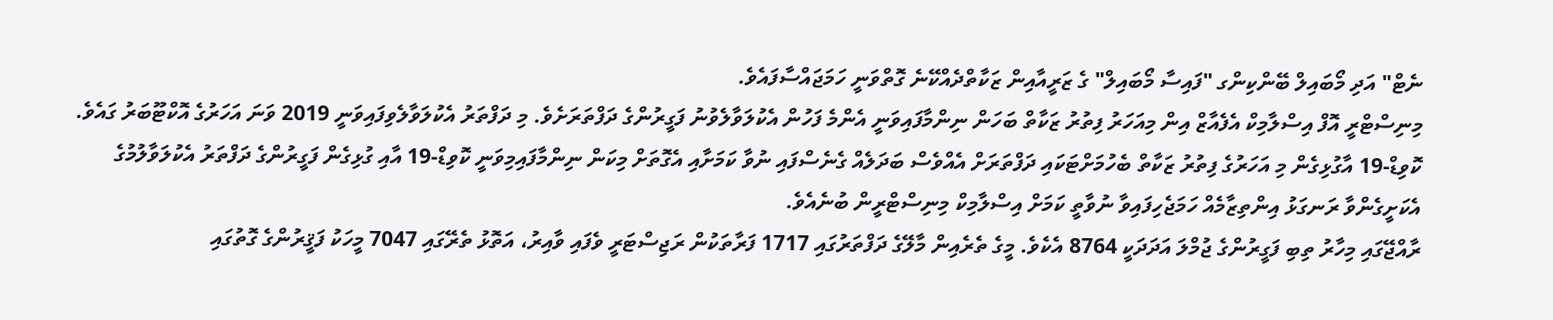ނެޓް" އަދި މޯބައިލް ބޭންކިންގ "ފައިސާ މޯބައިލް" ގެ ޒަރީއާއިން ޒަކާތްދެއްކޭނެ ގޮތްވަނީ ހަމަޖައްސާފައެވެ.
މިނިސްޓްރީ އޮފް އިސްލާމިކް އެފެއާޒް އިން މިއަހަރު ފިތުރު ޒަކާތް ބަހަން ނިންމާފައިވަނީ އެންމެ ފަހުން އެކުލަވާލެވުނު ފަގީރުންގެ ދަފްތަރަށެވެ. މި ދަފްތަރު އެކުލަވާލެވިފައިވަނީ 2019 ވަނަ އަހަރުގެ އޮކްޓޫބަރު ގައެވެ. ކޮވިޑް-19 އާގުޅިގެން މި އަހަރުގެ ފިތުރު ޒަކާތް ބެހުމަށްޓަކައި ދަފްތަރަށް އެއްވެސް ބަދަލެއް ގެނެސްފައި ނުވާ ކަމަށާއި އެގޮތަށް މިކަން ނިންމާފައިމިވަނީ ކޮވިޑް-19 އާއި ގުޅިގެން ފަގީރުންގެ ދަފްތަރު އެކުލަވާލުމުގެ އެކަށީގެންވާ ރަނގަޅު އިންތިޒާމެއް ހަމަޖެހިފައިވާ ނުވާތީ ކަމަށް އިސްލާމިކް މިނިސްޓްރީން ބުނެއެވެ.
ރާއްޖޭގައި މިހާރު ތިބި ފަގީރުންގެ ޖުމްލަ އަދަދަކީ 8764 އެކެވެ. މީގެ ތެރެއިން މާލޭގެ ދަފްތަރުގައި 1717 ފަރާތަކުން ރަޖިސްޓަރީ ވެފައި ވާއިރު، އަތޮޅު ތެރޭގައި 7047 މީހަކު ފަޤީރުންގެ ގޮތުގައި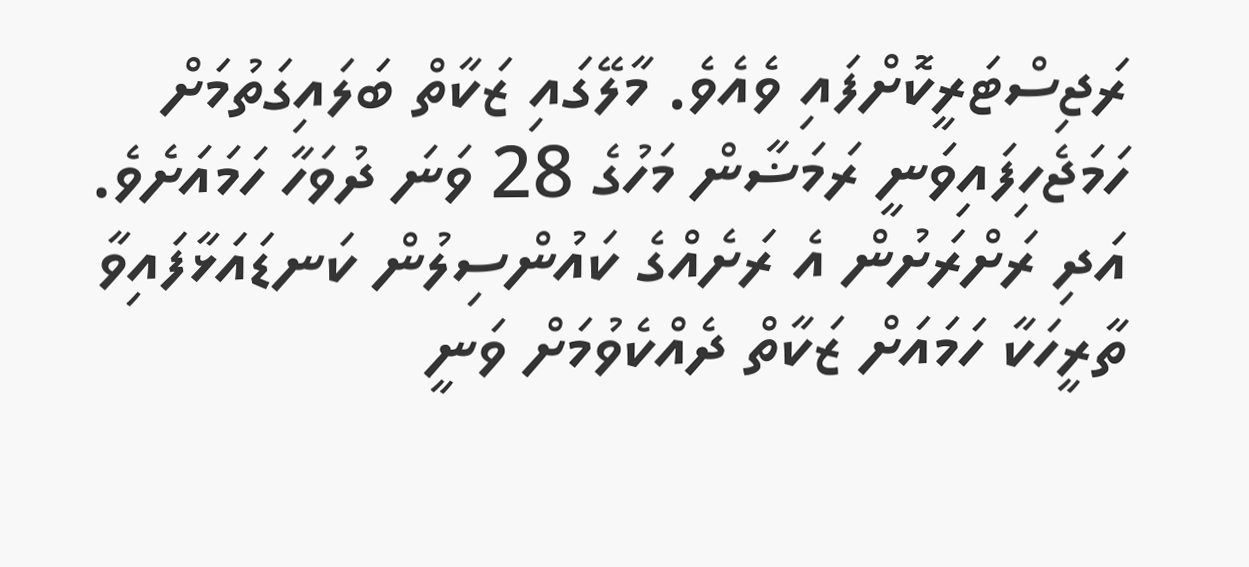ރަޖިސްޓަރީކޮށްފައި ވެއެވެ. މާލޭގައި ޒަކާތް ބަލައިގަތުމަށް ހަމަޖެހިފައިވަނީ ރަމަޟާން މަހުގެ 28 ވަނަ ދުވަހާ ހަމައަށެވެ. އަދި ރަށްރަށުން އެ ރަށެއްގެ ކައުންސިލުން ކަނޑައަޅާފައިވާ ތާރީހަކާ ހަމައަށް ޒަކާތް ދެއްކެވުމަށް ވަނީ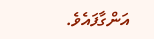އަންގާފައެވެ.